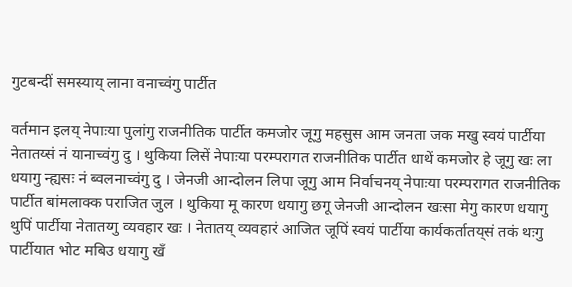गुटबन्दीं समस्याय् लाना वनाच्वंगु पार्टीत

वर्तमान इलय् नेपाःया पुलांगु राजनीतिक पार्टीत कमजोर जूगु महसुस आम जनता जक मखु स्वयं पार्टीया नेतातय्सं नं यानाच्वंगु दु । थुकिया लिसें नेपाःया परम्परागत राजनीतिक पार्टीत धाथें कमजोर हे जूगु खः ला धयागु न्ह्यसः नं ब्वलनाच्वंगु दु । जेनजी आन्दोलन लिपा जूगु आम निर्वाचनय् नेपाःया परम्परागत राजनीतिक पार्टीत बांमलाक्क पराजित जुल । थुकिया मू कारण धयागु छगू जेनजी आन्दोलन खःसा मेगु कारण धयागु थुपिं पार्टीया नेतातय्गु व्यवहार खः । नेतातय् व्यवहारं आजित जूपिं स्वयं पार्टीया कार्यकर्तातय्‌सं तकं थःगु पार्टीयात भोट मबिउ धयागु खँ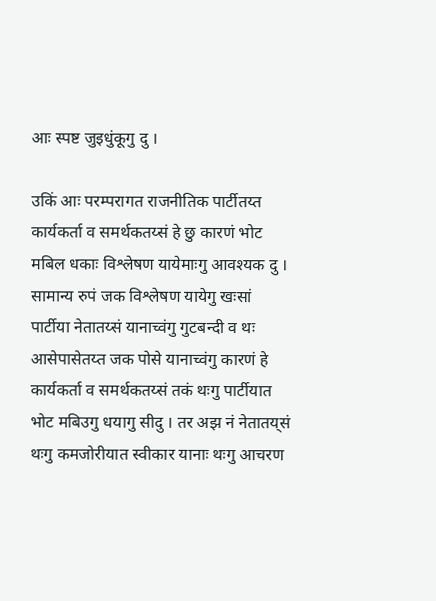आः स्पष्ट जुइधुंकूगु दु ।

उकिं आः परम्परागत राजनीतिक पार्टीतय्त कार्यकर्ता व समर्थकतय्सं हे छु कारणं भोट मबिल धकाः विश्लेषण यायेमाःगु आवश्यक दु । सामान्य रुपं जक विश्लेषण यायेगु खःसां पार्टीया नेतातय्सं यानाच्वंगु गुटबन्दी व थः आसेपासेतय्त जक पोसे यानाच्वंगु कारणं हे कार्यकर्ता व समर्थकतय्सं तकं थःगु पार्टीयात भोट मबिउगु धयागु सीदु । तर अझ नं नेतातय्‌सं थःगु कमजोरीयात स्वीकार यानाः थःगु आचरण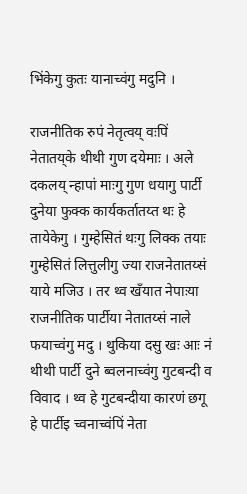भिंकेगु कुतः यानाच्वंगु मदुनि ।

राजनीतिक रुपं नेतृत्वय् वःपिं नेतातय्‌के थीथी गुण दयेमाः । अले दकलय् न्हापां माःगु गुण धयागु पार्टी दुनेया फुक्क कार्यकर्तातय्त थः हे तायेकेगु । गुम्हेसितं थःगु लिक्क तयाः गुम्हेसितं लित्तुलीगु ज्या राजनेतातय्सं याये मजिउ । तर थ्व खँयात नेपाःया राजनीतिक पार्टीया नेतातय्सं नाले फयाच्वंगु मदु । थुकिया दसु खः आः नं थीथी पार्टी दुने ब्वलनाच्वंगु गुटबन्दी व विवाद । थ्व हे गुटबन्दीया कारणं छगू हे पार्टीइ च्वनाच्वंपिं नेता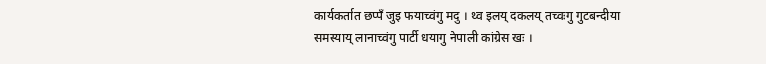कार्यकर्तात छप्पँ जुइ फयाच्वंगु मदु । थ्व इलय् दकलय् तच्वःगु गुटबन्दीया समस्याय् लानाच्वंगु पार्टी धयागु नेपाली कांग्रेस खः ।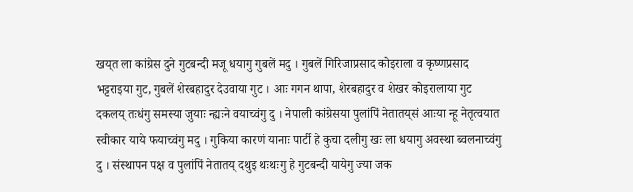खय्‌त ला कांग्रेस दुने गुटबन्दी मजू धयागु गुबलें मदु । गुबलें गिरिजाप्रसाद कोइराला व कृष्णप्रसाद भट्टराइया गुट, गुबलें शेरबहादुर देउवाया गुट । आः गगन थापा, शेरबहादुर व शेखर कोइरालाया गुट दकलय् तःधंगु समस्या जुयाः न्ह्यःने वयाच्वंगु दु । नेपाली कांग्रेसया पुलांपिं नेतातय्‌सं आःया न्हू नेतृत्वयात स्वीकार याये फयाच्वंगु मदु । गुकिया कारणं यानाः पार्टी हे कुचा दलीगु खः ला धयागु अवस्था ब्वलनाच्वंगु दु । संस्थापन पक्ष व पुलांपिं नेतातय् दथुइ थःथःगु हे गुटबन्दी यायेगु ज्या जक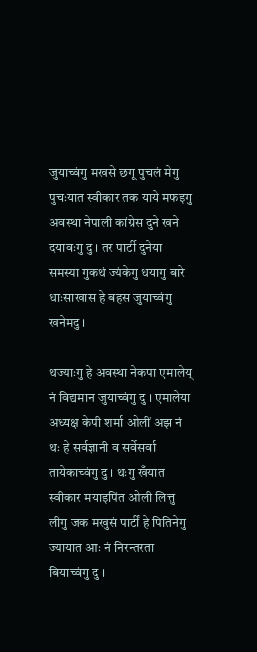जुयाच्वंगु मखसे छगू पुचलं मेगु पुचःयात स्वीकार तक याये मफइगु अवस्था नेपाली कांग्रेस दुने खने दयावःगु दु । तर पार्टी दुनेया समस्या गुकथं ज्यंकेगु धयागु बारे धाःसाखास हे बहस जुयाच्वंगु खनेमदु ।

थज्याःगु हे अवस्था नेकपा एमालेय् नं विद्यमान जुयाच्वंगु दु । एमालेया अध्यक्ष केपी शर्मा ओलीं अझ नं थः हे सर्वज्ञानी व सर्वेसर्वा तायेकाच्वंगु दु । थःगु खँयात स्वीकार मयाइपिंत ओली लित्तु लीगु जक मखुसं पार्टीं हे पितिनेगु ज्यायात आः नं निरन्तरता बियाच्वंगु दु ।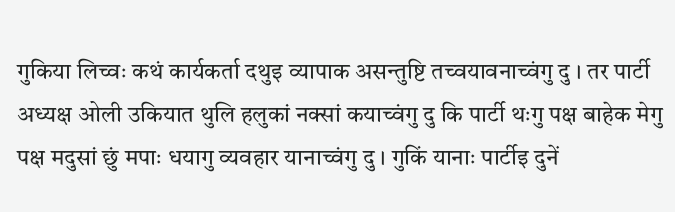गुकिया लिच्वः कथं कार्यकर्ता दथुइ व्यापाक असन्तुष्टि तच्वयावनाच्वंगु दु । तर पार्टी अध्यक्ष ओली उकियात थुलि हलुकां नक्सां कयाच्वंगु दु कि पार्टी थःगु पक्ष बाहेक मेगु पक्ष मदुसां छुं मपाः धयागु व्यवहार यानाच्वंगु दु । गुकिं यानाः पार्टीइ दुनें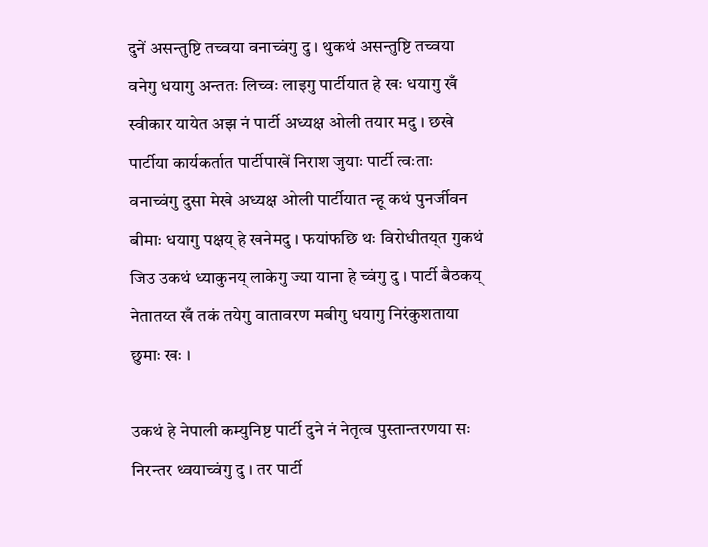दुनें असन्तुष्टि तच्वया वनाच्वंगु दु । थुकथं असन्तुष्टि तच्वया वनेगु धयागु अन्ततः लिच्वः लाइगु पार्टीयात हे खः धयागु खँ स्वीकार यायेत अझ नं पार्टी अध्यक्ष ओली तयार मदु । छखे पार्टीया कार्यकर्तात पार्टीपाखें निराश जुयाः पार्टी त्वःताः वनाच्वंगु दुसा मेखे अध्यक्ष ओली पार्टीयात न्हू कथं पुनर्जीवन बीमाः धयागु पक्षय् हे खनेमदु । फयांफछि थः विरोधीतय्‌त गुकथं जिउ उकथं ध्याकुनय् लाकेगु ज्या याना हे च्वंगु दु । पार्टी बैठकय् नेतातय्त खँ तकं तयेगु वातावरण मबीगु धयागु निरंकुशताया छुमाः खः ।

उकथं हे नेपाली कम्युनिष्ट पार्टी दुने नं नेतृत्व पुस्तान्तरणया सः निरन्तर थ्वयाच्वंगु दु । तर पार्टी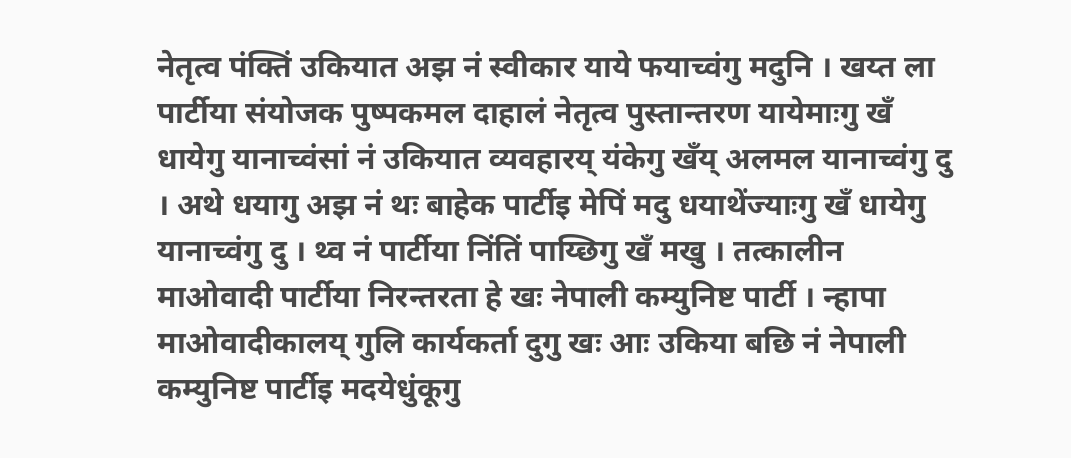नेतृत्व पंक्तिं उकियात अझ नं स्वीकार याये फयाच्वंगु मदुनि । खय्त ला पार्टीया संयोजक पुष्पकमल दाहालं नेतृत्व पुस्तान्तरण यायेमाःगु खँ धायेगु यानाच्वंसां नं उकियात व्यवहारय् यंकेगु खँय् अलमल यानाच्वंगु दु । अथे धयागु अझ नं थः बाहेक पार्टीइ मेपिं मदु धयाथेंज्याःगु खँ धायेगु यानाच्वंगु दु । थ्व नं पार्टीया निंतिं पाय्छिगु खँ मखु । तत्कालीन माओवादी पार्टीया निरन्तरता हे खः नेपाली कम्युनिष्ट पार्टी । न्हापा माओवादीकालय् गुलि कार्यकर्ता दुगु खः आः उकिया बछि नं नेपाली कम्युनिष्ट पार्टीइ मदयेधुंकूगु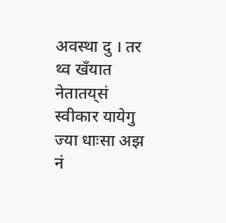अवस्था दु । तर थ्व खँयात नेतातय्‌सं स्वीकार यायेगु ज्या धाःसा अझ नं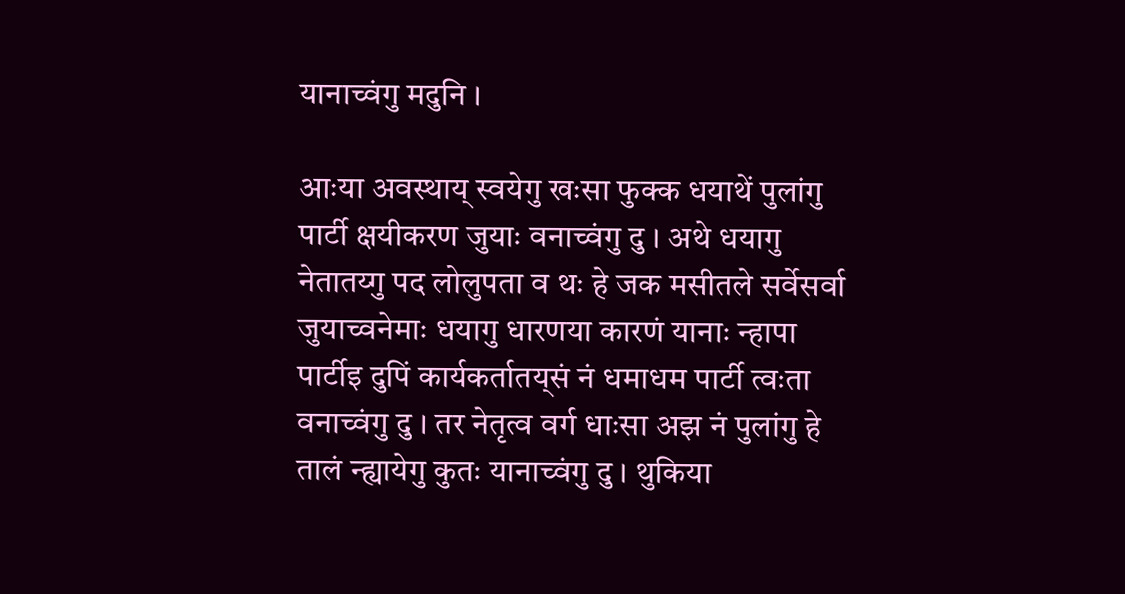यानाच्वंगु मदुनि ।

आःया अवस्थाय् स्वयेगु खःसा फुक्क धयाथें पुलांगु पार्टी क्षयीकरण जुयाः वनाच्वंगु दु । अथे धयागु नेतातय्गु पद लोलुपता व थः हे जक मसीतले सर्वेसर्वा जुयाच्वनेमाः धयागु धारणया कारणं यानाः न्हापा पार्टीइ दुपिं कार्यकर्तातय्‌सं नं धमाधम पार्टी त्वःता वनाच्वंगु दु । तर नेतृत्व वर्ग धाःसा अझ नं पुलांगु हे तालं न्ह्यायेगु कुतः यानाच्वंगु दु । थुकिया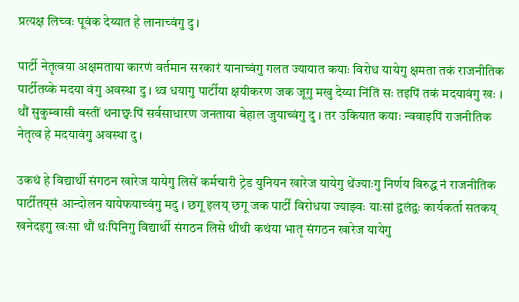प्रत्यक्ष लिच्वः पूवंक देय्यात हे लानाच्वंगु दु ।

पार्टी नेतृत्वया अक्षमताया कारणं वर्तमान सरकारं यानाच्वंगु गलत ज्यायात कयाः विरोध यायेगु क्षमता तकं राजनीतिक पार्टीतय्के मदया वंगु अवस्था दु । थ्व धयागु पार्टीया क्षयीकरण जक जूगु मखु देय्या निंतिं सः तइपिं तकं मदयावंगु खः । थौं सुकुम्बासी बस्तीं थनाछ्वःपिं सर्वसाधारण जनताया बेहाल जुयाच्वंगु दु । तर उकियात कयाः न्ववाइपिं राजनीतिक नेतृत्व हे मदयावंगु अवस्था दु ।

उकथं हे विद्यार्थी संगठन खारेज यायेगु लिसें कर्मचारी ट्रेड युनियन खारेज यायेगु थेंज्याःगु निर्णय विरुद्ध नं राजनीतिक पार्टीतय्‌सं आन्दोलन यायेफयाच्वंगु मदु । छगू इलय् छगू जक पार्टीं विरोधया ज्याझ्वः याःसां द्वलंद्वः कार्यकर्ता सतकय् खनेदइगु खःसा थौं थःपिनिगु विद्यार्थी संगठन लिसे थीथी कथंया भातृ संगठन खारेज यायेगु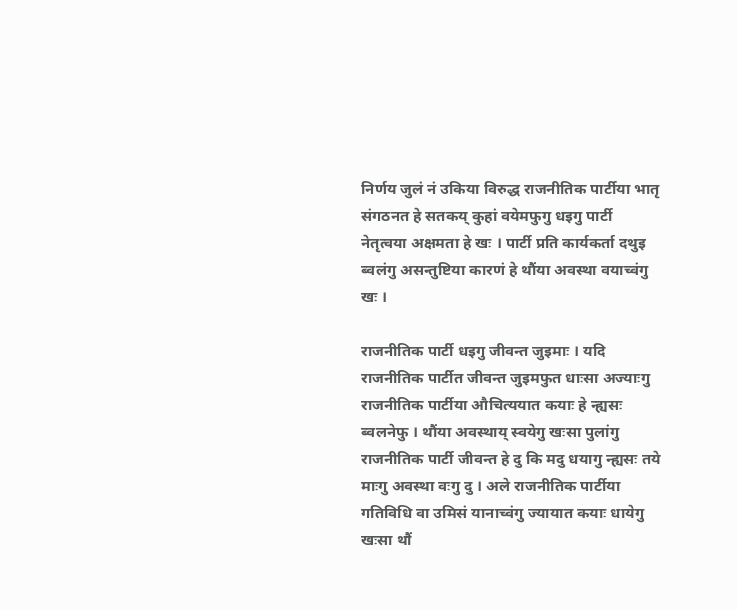निर्णय जुलं नं उकिया विरुद्ध राजनीतिक पार्टीया भातृ संगठनत हे सतकय् कुहां वयेमफुगु धइगु पार्टी नेतृत्वया अक्षमता हे खः । पार्टी प्रति कार्यकर्ता दथुइ ब्वलंगु असन्तुष्टिया कारणं हे थौंया अवस्था वयाच्वंगु खः ।

राजनीतिक पार्टी धइगु जीवन्त जुइमाः । यदि राजनीतिक पार्टीत जीवन्त जुइमफुत धाःसा अज्याःगु राजनीतिक पार्टीया औचित्ययात कयाः हे न्ह्यसः ब्वलनेफु । थौंया अवस्थाय् स्वयेगु खःसा पुलांगु राजनीतिक पार्टी जीवन्त हे दु कि मदु धयागु न्ह्यसः तये माःगु अवस्था वःगु दु । अले राजनीतिक पार्टीया गतिविधि वा उमिसं यानाच्वंगु ज्यायात कयाः धायेगु खःसा थौं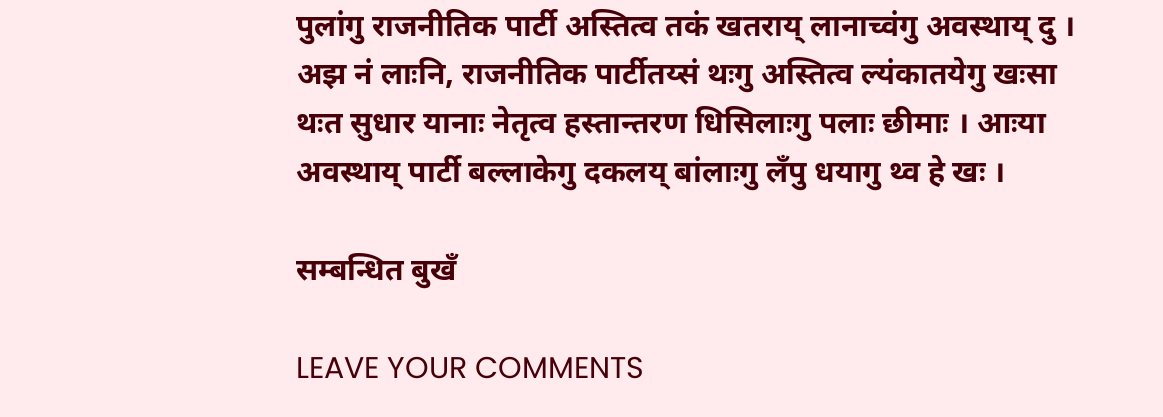पुलांगु राजनीतिक पार्टी अस्तित्व तकं खतराय् लानाच्वंगु अवस्थाय् दु । अझ नं लाःनि, राजनीतिक पार्टीतय्सं थःगु अस्तित्व ल्यंकातयेगु खःसा थःत सुधार यानाः नेतृत्व हस्तान्तरण धिसिलाःगु पलाः छीमाः । आःया अवस्थाय् पार्टी बल्लाकेगु दकलय् बांलाःगु लँपु धयागु थ्व हे खः ।

सम्बन्धित बुखँ

LEAVE YOUR COMMENTS